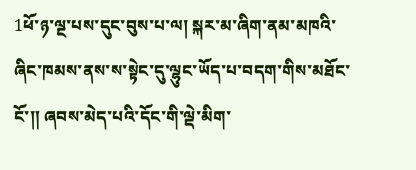1ཕོ་ཉ་ལྔ་པས་དུང་བུས་པ་ལ། སྐར་མ་ཞིག་ནམ་མཁའི་ཞིང་ཁམས་ནས་ས་སྟེང་དུ་ལྷུང་ཡོད་པ་བདག་གིས་མཐོང་ངོ་༎ ཞབས་མེད་པའི་དོང་གི་ལྡེ་མིག་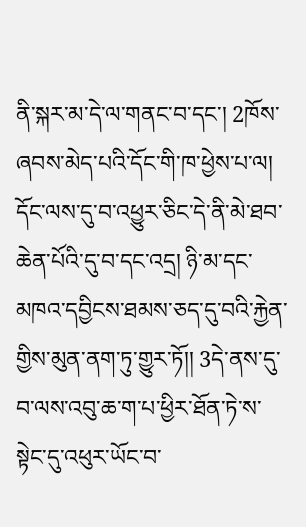ནི་སྐར་མ་དེ་ལ་གནང་བ་དང་། 2ཁོས་ཞབས་མེད་པའི་དོང་གི་ཁ་ཕྱེས་པ་ལ། དོང་ལས་དུ་བ་འཕྱུར་ཅིང་དེ་ནི་མེ་ཐབ་ཆེན་པོའི་དུ་བ་དང་འདྲ། ཉི་མ་དང་མཁའ་དབྱིངས་ཐམས་ཅད་དུ་བའི་རྐྱེན་གྱིས་མུན་ནག་ཏུ་གྱུར་ཏོ།། 3དེ་ནས་དུ་བ་ལས་འབུ་ཆ་ག་པ་ཕྱིར་ཐོན་ཏེ་ས་སྟེང་དུ་འཕུར་ཡོང་བ་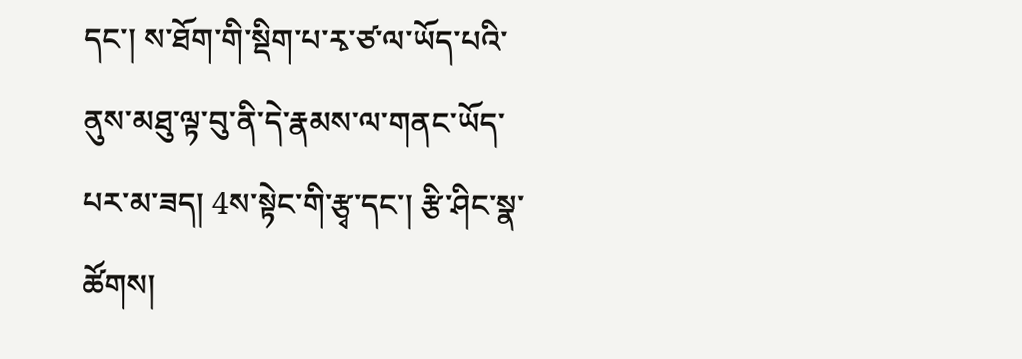དང་། ས་ཐོག་གི་སྡིག་པ་རྭ་ཙ་ལ་ཡོད་པའི་ནུས་མཐུ་ལྟ་བུ་ནི་དེ་རྣམས་ལ་གནང་ཡོད་པར་མ་ཟད། 4ས་སྟེང་གི་རྩྭ་དང་། རྩི་ཤིང་སྣ་ཚོགས།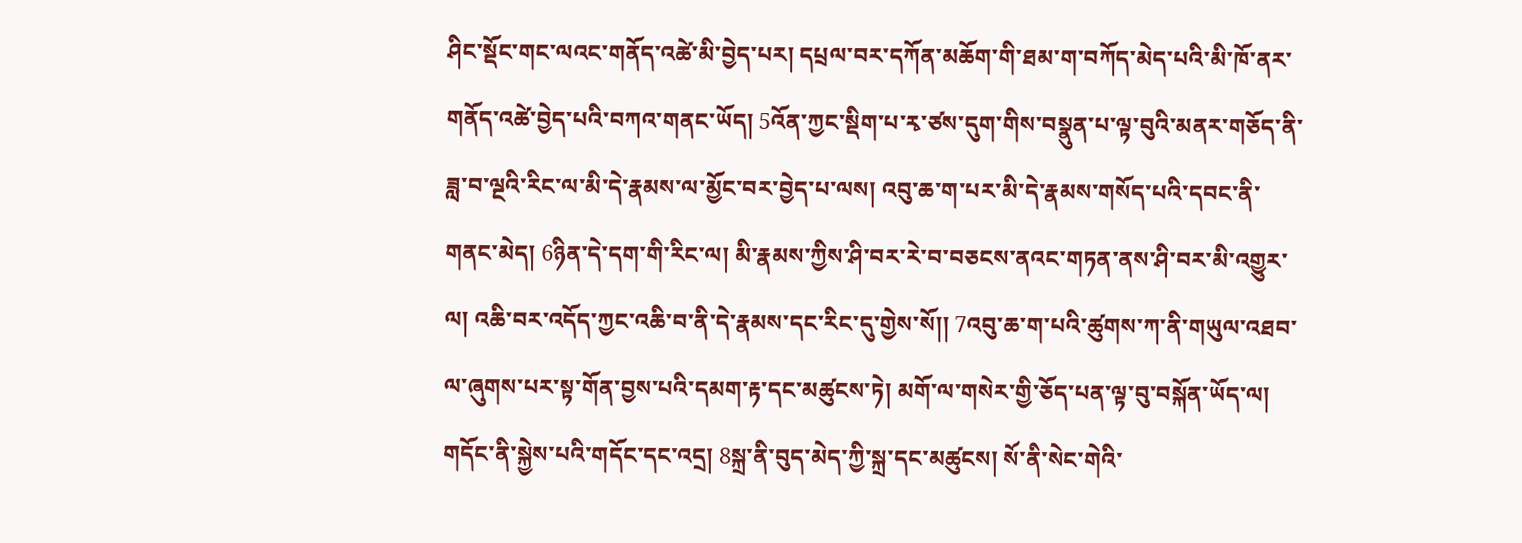ཤིང་སྡོང་གང་ལའང་གནོད་འཚེ་མི་བྱེད་པར། དཔྲལ་བར་དཀོན་མཆོག་གི་ཐམ་ག་བཀོད་མེད་པའི་མི་ཁོ་ནར་གནོད་འཚེ་བྱེད་པའི་བཀའ་གནང་ཡོད། 5འོན་ཀྱང་སྡིག་པ་རྭ་ཙས་དུག་གིས་བསྣུན་པ་ལྟ་བུའི་མནར་གཅོད་ནི་ཟླ་བ་ལྔའི་རིང་ལ་མི་དེ་རྣམས་ལ་མྱོང་བར་བྱེད་པ་ལས། འབུ་ཆ་ག་པར་མི་དེ་རྣམས་གསོད་པའི་དབང་ནི་གནང་མེད། 6ཉིན་དེ་དག་གི་རིང་ལ། མི་རྣམས་ཀྱིས་ཤི་བར་རེ་བ་བཅངས་ནའང་གཏན་ནས་ཤི་བར་མི་འགྱུར་ལ། འཆི་བར་འདོད་ཀྱང་འཆི་བ་ནི་དེ་རྣམས་དང་རིང་དུ་གྱེས་སོ།། 7འབུ་ཆ་ག་པའི་ཚུགས་ཀ་ནི་གཡུལ་འཐབ་ལ་ཞུགས་པར་སྟ་གོན་བྱས་པའི་དམག་རྟ་དང་མཚུངས་ཏེ། མགོ་ལ་གསེར་གྱི་ཅོད་པན་ལྟ་བུ་བསྐོན་ཡོད་ལ། གདོང་ནི་སྐྱེས་པའི་གདོང་དང་འདྲ། 8སྐྲ་ནི་བུད་མེད་ཀྱི་སྐྲ་དང་མཚུངས། སོ་ནི་སེང་གེའི་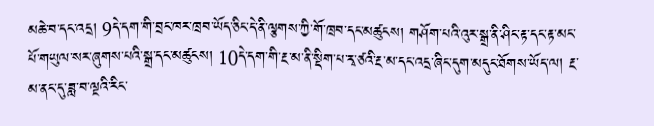མཆེ་བ་དང་འདྲ། 9དེ་དག་གི་བྲང་ཁར་ཁྲབ་ཡོད་ཅིང་དེ་ནི་ལྕགས་ཀྱི་གོ་ཁྲབ་དང་མཚུངས། གཤོག་པའི་འུར་སྒྲ་ནི་ཤིང་རྟ་དང་རྟ་མང་པོ་གཡུལ་སར་ཞུགས་པའི་སྒྲ་དང་མཚུངས། 10དེ་དག་གི་རྔ་མ་ནི་སྡིག་པ་རྭ་ཙའི་རྔ་མ་དང་འདྲ་ཞིང་དུག་མདུང་ཐོགས་ཡོད་ལ། རྔ་མ་ནང་དུ་ཟླ་བ་ལྔའི་རིང་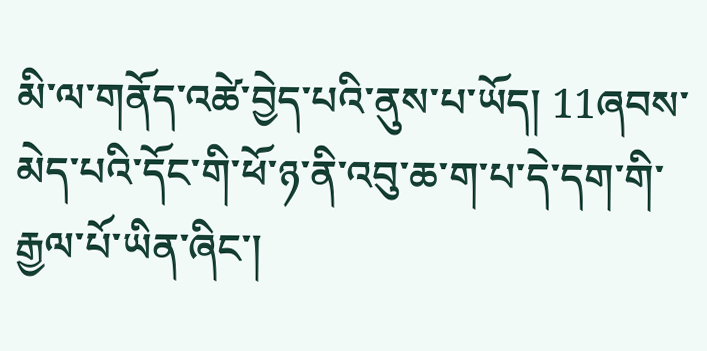མི་ལ་གནོད་འཚེ་བྱེད་པའི་ནུས་པ་ཡོད། 11ཞབས་མེད་པའི་དོང་གི་ཕོ་ཉ་ནི་འབུ་ཆ་ག་པ་དེ་དག་གི་རྒྱལ་པོ་ཡིན་ཞིང་།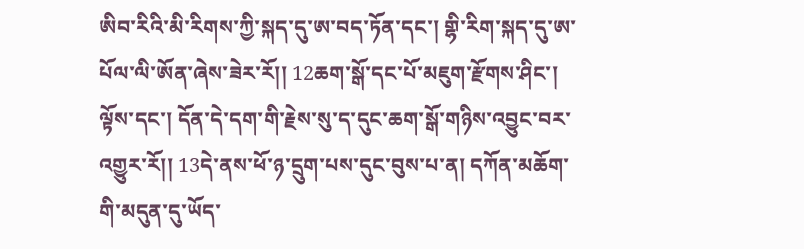ཨིབ་རིའི་མི་རིགས་ཀྱི་སྐད་དུ་ཨ་བད་ཏོན་དང་། གྷི་རིག་སྐད་དུ་ཨ་པོལ་ལི་ཨོན་ཞེས་ཟེར་རོ།། 12ཆག་སྒོ་དང་པོ་མཇུག་རྫོགས་ཤིང་། ལྟོས་དང་། དོན་དེ་དག་གི་རྗེས་སུ་ད་དུང་ཆག་སྒོ་གཉིས་འབྱུང་བར་འགྱུར་རོ།། 13དེ་ནས་ཕོ་ཉ་དྲུག་པས་དུང་བུས་པ་ན། དཀོན་མཆོག་གི་མདུན་དུ་ཡོད་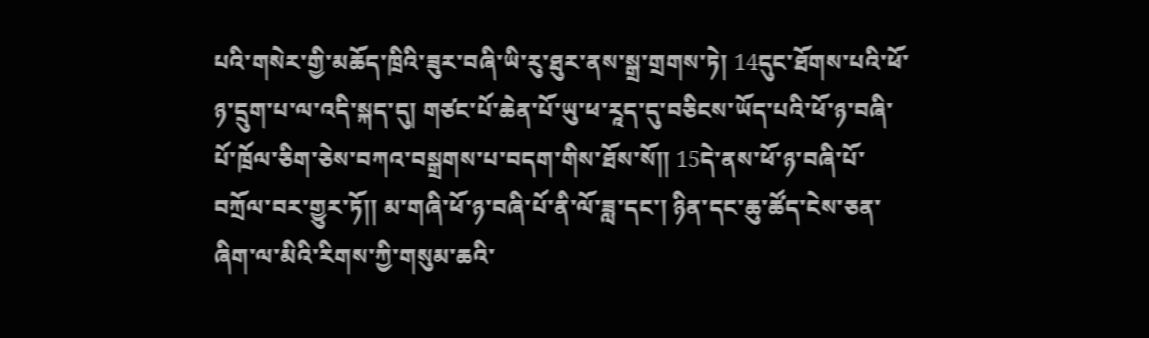པའི་གསེར་གྱི་མཆོད་ཁྲིའི་ཟུར་བཞི་ཡི་རུ་ཐུར་ནས་སྒྲ་གྲགས་ཏེ། 14དུང་ཐོགས་པའི་ཕོ་ཉ་དྲུག་པ་ལ་འདི་སྐད་དུ། གཙང་པོ་ཆེན་པོ་ཡུ་ཕ་རཱད་དུ་བཅིངས་ཡོད་པའི་ཕོ་ཉ་བཞི་པོ་ཁྲོལ་ཅིག་ཅེས་བཀའ་བསྒྲགས་པ་བདག་གིས་ཐོས་སོ༎ 15དེ་ནས་ཕོ་ཉ་བཞི་པོ་བཀྲོལ་བར་གྱུར་ཏོ།། མ་གཞི་ཕོ་ཉ་བཞི་པོ་ནི་ལོ་ཟླ་དང་། ཉིན་དང་ཆུ་ཚོད་ངེས་ཅན་ཞིག་ལ་མིའི་རིགས་ཀྱི་གསུམ་ཆའི་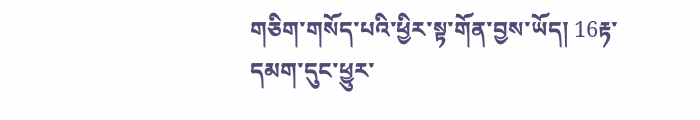གཅིག་གསོད་པའི་ཕྱིར་སྟ་གོན་བྱས་ཡོད། 16རྟ་དམག་དུང་ཕྱུར་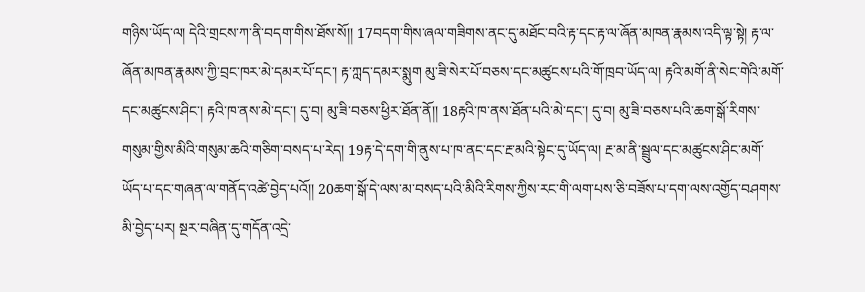གཉིས་ཡོད་ལ། དེའི་གྲངས་ཀ་ནི་བདག་གིས་ཐོས་སོ།། 17བདག་གིས་ཞལ་གཟིགས་ནང་དུ་མཐོང་བའི་རྟ་དང་རྟ་ལ་ཞོན་མཁན་རྣམས་འདི་ལྟ་སྟེ། རྟ་ལ་ཞོན་མཁན་རྣམས་ཀྱི་བྲང་ཁར་མེ་དམར་པོ་དང་། རྟ་ཀླད་དམར་སྨུག མུ་ཟི་སེར་པོ་བཅས་དང་མཚུངས་པའི་གོ་ཁྲབ་ཡོད་ལ། རྟའི་མགོ་ནི་སེང་གེའི་མགོ་དང་མཚུངས་ཤིང་། རྟའི་ཁ་ནས་མེ་དང་། དུ་བ། མུ་ཟི་བཅས་ཕྱིར་ཐོན་ནོ།། 18རྟའི་ཁ་ནས་ཐོན་པའི་མེ་དང་། དུ་བ། མུ་ཟི་བཅས་པའི་ཆག་སྒོ་རིགས་གསུམ་གྱིས་མིའི་གསུམ་ཆའི་གཅིག་བསད་པ་རེད། 19རྟ་དེ་དག་གི་ནུས་པ་ཁ་ནང་དང་རྔ་མའི་སྟེང་དུ་ཡོད་ལ། རྔ་མ་ནི་སྦྲུལ་དང་མཚུངས་ཤིང་མགོ་ཡོད་པ་དང་གཞན་ལ་གནོད་འཚེ་བྱེད་པའོ།། 20ཆག་སྒོ་དེ་ལས་མ་བསད་པའི་མིའི་རིགས་ཀྱིས་རང་གི་ལག་པས་ཅི་བཟོས་པ་དག་ལས་འགྱོད་བཤགས་མི་བྱེད་པར། སྔར་བཞིན་དུ་གདོན་འདྲེ་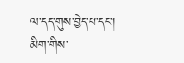ལ་དད་གུས་བྱེད་པ་དང་། མིག་གིས་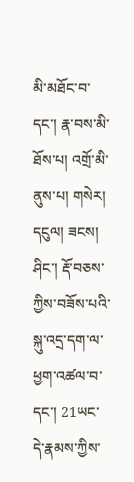མི་མཐོང་བ་དང་། རྣ་བས་མི་ཐོས་པ། འགྲོ་མི་ནུས་པ། གསེར། དངུལ། ཟངས། ཤིང་། རྡོ་བཅས་ཀྱིས་བཟོས་པའི་སྐུ་འདྲ་དག་ལ་ཕྱག་འཚལ་བ་དང་། 21ཡང་དེ་རྣམས་ཀྱིས་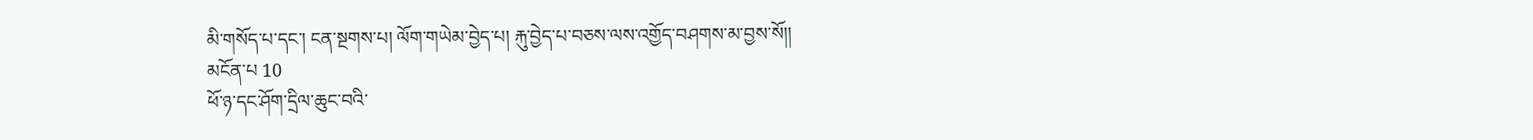མི་གསོད་པ་དང་། ངན་སྔགས་པ། ལོག་གཡེམ་བྱེད་པ། རྐུ་བྱེད་པ་བཅས་ལས་འགྱོད་བཤགས་མ་བྱས་སོ།།
མངོན་པ 10
ཕོ་ཉ་དང་ཤོག་དྲིལ་ཆུང་བའི་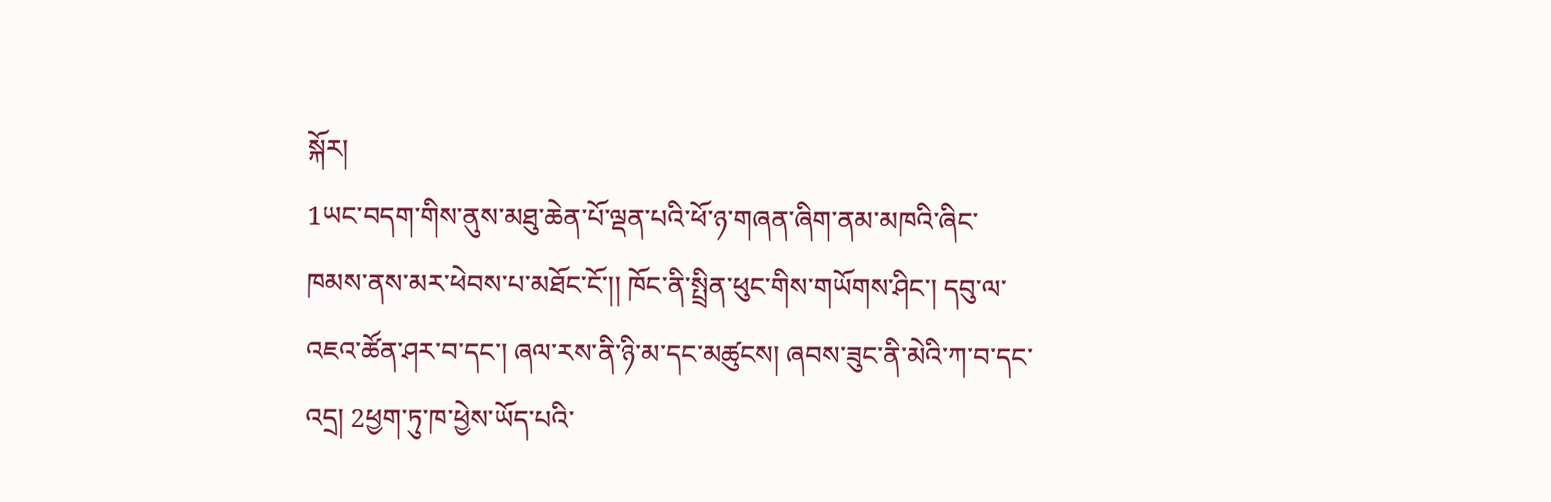སྐོར།
1ཡང་བདག་གིས་ནུས་མཐུ་ཆེན་པོ་ལྡན་པའི་ཕོ་ཉ་གཞན་ཞིག་ནམ་མཁའི་ཞིང་ཁམས་ནས་མར་ཕེབས་པ་མཐོང་ངོ་།། ཁོང་ནི་སྤྲིན་ཕུང་གིས་གཡོགས་ཤིང་། དབུ་ལ་འཇའ་ཚོན་ཤར་བ་དང་། ཞལ་རས་ནི་ཉི་མ་དང་མཚུངས། ཞབས་ཟུང་ནི་མེའི་ཀ་བ་དང་འདྲ། 2ཕྱག་ཏུ་ཁ་ཕྱེས་ཡོད་པའི་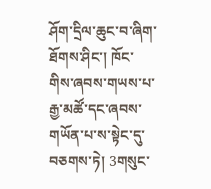ཤོག་དྲིལ་ཆུང་བ་ཞིག་ཐོགས་ཤིང་། ཁོང་གིས་ཞབས་གཡས་པ་རྒྱ་མཚོ་དང་ཞབས་གཡོན་པ་ས་སྟེང་དུ་བཅགས་ཏེ། 3གསུང་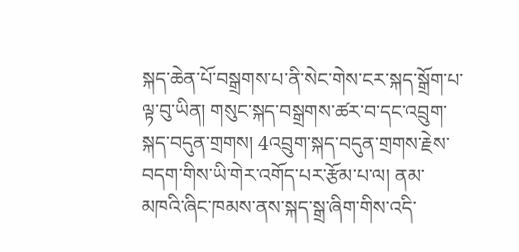སྐད་ཆེན་པོ་བསྒྲགས་པ་ནི་སེང་གེས་ངར་སྐད་སྒྲོག་པ་ལྟ་བུ་ཡིན། གསུང་སྐད་བསྒྲགས་ཚར་བ་དང་འབྲུག་སྐད་བདུན་གྲགས། 4འབྲུག་སྐད་བདུན་གྲགས་རྗེས་བདག་གིས་ཡི་གེར་འགོད་པར་རྩོམ་པ་ལ། ནམ་མཁའི་ཞིང་ཁམས་ནས་སྐད་སྒྲ་ཞིག་གིས་འདི་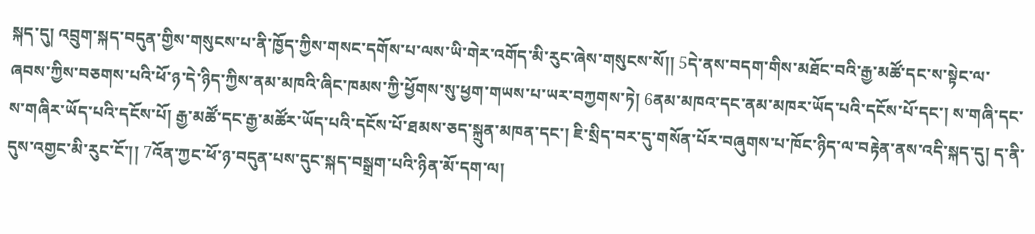སྐད་དུ། འབྲུག་སྐད་བདུན་གྱིས་གསུངས་པ་ནི་ཁྱོད་ཀྱིས་གསང་དགོས་པ་ལས་ཡི་གེར་འགོད་མི་རུང་ཞེས་གསུངས་སོ།། 5དེ་ནས་བདག་གིས་མཐོང་བའི་རྒྱ་མཚོ་དང་ས་སྟེང་ལ་ཞབས་ཀྱིས་བཅགས་པའི་ཕོ་ཉ་དེ་ཉིད་ཀྱིས་ནམ་མཁའི་ཞིང་ཁམས་ཀྱི་ཕྱོགས་སུ་ཕྱག་གཡས་པ་ཡར་བཀྱགས་ཏེ། 6ནམ་མཁའ་དང་ནམ་མཁར་ཡོད་པའི་དངོས་པོ་དང་། ས་གཞི་དང་ས་གཞིར་ཡོད་པའི་དངོས་པོ། རྒྱ་མཚོ་དང་རྒྱ་མཚོར་ཡོད་པའི་དངོས་པོ་ཐམས་ཅད་སྐྲུན་མཁན་དང་། ཇི་སྲིད་བར་དུ་གསོན་པོར་བཞུགས་པ་ཁོང་ཉིད་ལ་བརྟེན་ནས་འདི་སྐད་དུ། ད་ནི་དུས་འགྱང་མི་རུང་ངོ་།། 7འོན་ཀྱང་ཕོ་ཉ་བདུན་པས་དུང་སྐད་བསྒྲག་པའི་ཉིན་མོ་དག་ལ།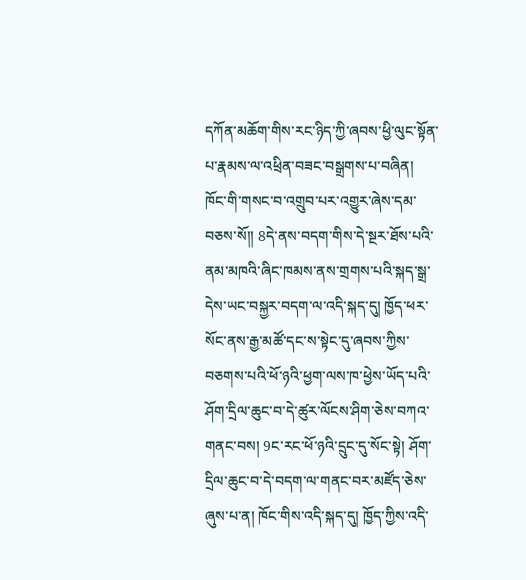དཀོན་མཆོག་གིས་རང་ཉིད་ཀྱི་ཞབས་ཕྱི་ལུང་སྟོན་པ་རྣམས་ལ་འཕྲིན་བཟང་བསྒྲགས་པ་བཞིན། ཁོང་གི་གསང་བ་འགྲུབ་པར་འགྱུར་ཞེས་དམ་བཅས་སོ།། 8དེ་ནས་བདག་གིས་དེ་སྔར་ཐོས་པའི་ནམ་མཁའི་ཞིང་ཁམས་ནས་གྲགས་པའི་སྐད་སྒྲ་དེས་ཡང་བསྐྱར་བདག་ལ་འདི་སྐད་དུ། ཁྱོད་ཕར་སོང་ནས་རྒྱ་མཚོ་དང་ས་སྟེང་དུ་ཞབས་ཀྱིས་བཅགས་པའི་ཕོ་ཉའི་ཕྱག་ལས་ཁ་ཕྱེས་ཡོད་པའི་ཤོག་དྲིལ་ཆུང་བ་དེ་ཚུར་ལོངས་ཤིག་ཅེས་བཀའ་གནང་བས། 9ང་རང་ཕོ་ཉའི་དྲུང་དུ་སོང་སྟེ། ཤོག་དྲིལ་ཆུང་བ་དེ་བདག་ལ་གནང་བར་མཛོད་ཅེས་ཞུས་པ་ན། ཁོང་གིས་འདི་སྐད་དུ། ཁྱོད་ཀྱིས་འདི་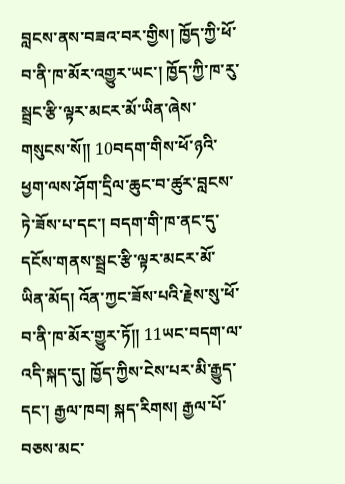བླངས་ནས་བཟའ་བར་གྱིས། ཁྱོད་ཀྱི་ཕོ་བ་ནི་ཁ་མོར་འགྱུར་ཡང་། ཁྱོད་ཀྱི་ཁ་རུ་སྦྲང་རྩི་ལྟར་མངར་མོ་ཡིན་ཞེས་གསུངས་སོ།། 10བདག་གིས་ཕོ་ཉའི་ཕྱག་ལས་ཤོག་དྲིལ་ཆུང་བ་ཚུར་བླངས་ཏེ་ཟོས་པ་དང་། བདག་གི་ཁ་ནང་དུ་དངོས་གནས་སྦྲང་རྩི་ལྟར་མངར་མོ་ཡིན་མོད། འོན་ཀྱང་ཟོས་པའི་རྗེས་སུ་ཕོ་བ་ནི་ཁ་མོར་གྱུར་ཏོ།། 11ཡང་བདག་ལ་འདི་སྐད་དུ། ཁྱོད་ཀྱིས་ངེས་པར་མི་རྒྱུད་དང་། རྒྱལ་ཁབ། སྐད་རིགས། རྒྱལ་པོ་བཅས་མང་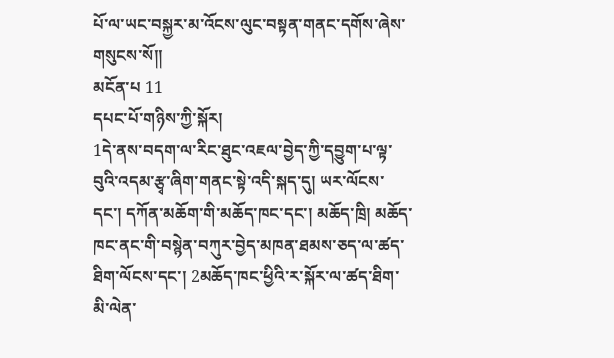པོ་ལ་ཡང་བསྐྱར་མ་འོངས་ལུང་བསྟན་གནང་དགོས་ཞེས་གསུངས་སོ།།
མངོན་པ 11
དཔང་པོ་གཉིས་ཀྱི་སྐོར།
1དེ་ནས་བདག་ལ་རིང་ཐུང་འཇལ་བྱེད་ཀྱི་དབྱུག་པ་ལྟ་བུའི་འདམ་རྩྭ་ཞིག་གནང་སྟེ་འདི་སྐད་དུ། ཡར་ལོངས་དང་། དཀོན་མཆོག་གི་མཆོད་ཁང་དང་། མཆོད་ཁྲི། མཆོད་ཁང་ནང་གི་བསྙེན་བཀུར་བྱེད་མཁན་ཐམས་ཅད་ལ་ཚད་ཐིག་ལོངས་དང་། 2མཆོད་ཁང་ཕྱིའི་ར་སྐོར་ལ་ཚད་ཐིག་མི་ལེན་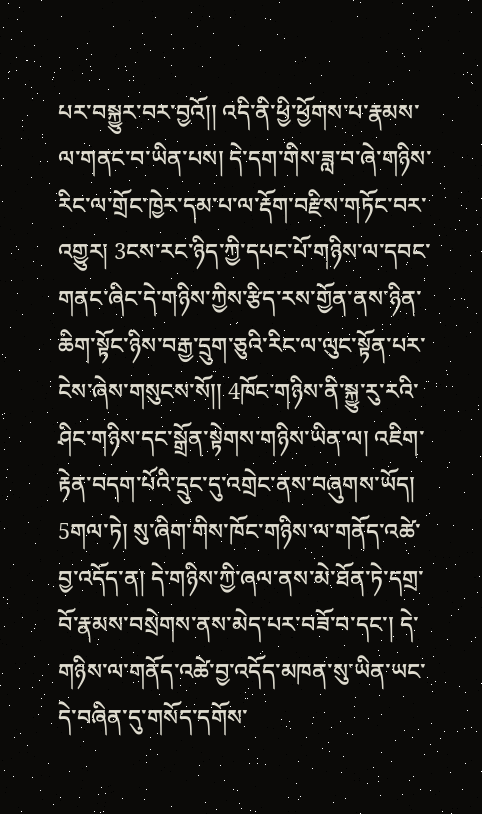པར་བསྐྱུར་བར་བྱའོ།། འདི་ནི་ཕྱི་ཕྱོགས་པ་རྣམས་ལ་གནང་བ་ཡིན་པས། དེ་དག་གིས་ཟླ་བ་ཞེ་གཉིས་རིང་ལ་གྲོང་ཁྱེར་དམ་པ་ལ་རྡོག་བརྫིས་གཏོང་བར་འགྱུར། 3ངས་རང་ཉིད་ཀྱི་དཔང་པོ་གཉིས་ལ་དབང་གནང་ཞིང་དེ་གཉིས་ཀྱིས་རྩིད་རས་གྱོན་ནས་ཉིན་ཆིག་སྟོང་ཉིས་བརྒྱ་དྲུག་ཅུའི་རིང་ལ་ལུང་སྟོན་པར་ངེས་ཞེས་གསུངས་སོ།། 4ཁོང་གཉིས་ནི་སྐྱུ་རུ་རའི་ཤིང་གཉིས་དང་སྒྲོན་སྟེགས་གཉིས་ཡིན་ལ། འཇིག་རྟེན་བདག་པོའི་དྲུང་དུ་འགྲེང་ནས་བཞུགས་ཡོད། 5གལ་ཏེ། སུ་ཞིག་གིས་ཁོང་གཉིས་ལ་གནོད་འཚེ་བྱ་འདོད་ན། དེ་གཉིས་ཀྱི་ཞལ་ནས་མེ་ཐོན་ཏེ་དགྲ་བོ་རྣམས་བསྲེགས་ནས་མེད་པར་བཟོ་བ་དང་། དེ་གཉིས་ལ་གནོད་འཚེ་བྱ་འདོད་མཁན་སུ་ཡིན་ཡང་དེ་བཞིན་དུ་གསོད་དགོས་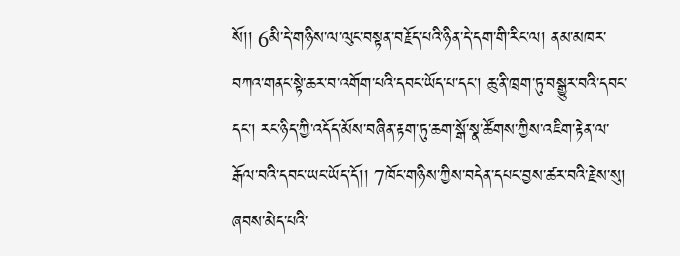སོ།། 6མི་དེ་གཉིས་ལ་ལུང་བསྟན་བརྗོད་པའི་ཉིན་དེ་དག་གི་རིང་ལ། ནམ་མཁར་བཀའ་གནང་སྟེ་ཆར་བ་འགོག་པའི་དབང་ཡོད་པ་དང་། ཆུ་ནི་ཁྲག་ཏུ་བསྒྱུར་བའི་དབང་དང་། རང་ཉིད་ཀྱི་འདོད་མོས་བཞིན་རྟག་ཏུ་ཆག་སྒོ་སྣ་ཚོགས་ཀྱིས་འཇིག་རྟེན་ལ་རྒོལ་བའི་དབང་ཡང་ཡོད་དོ།། 7ཁོང་གཉིས་ཀྱིས་བདེན་དཔང་བྱས་ཚར་བའི་རྗེས་སུ། ཞབས་མེད་པའི་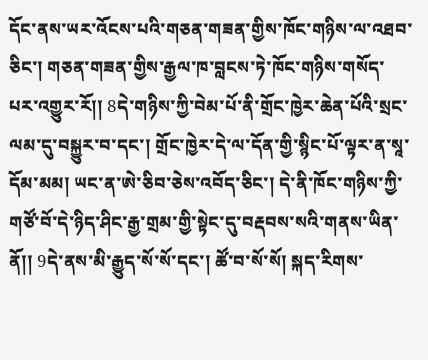དོང་ནས་ཡར་འོངས་པའི་གཅན་གཟན་གྱིས་ཁོང་གཉིས་ལ་འཐབ་ཅིང་། གཅན་གཟན་གྱིས་རྒྱལ་ཁ་བླངས་ཏེ་ཁོང་གཉིས་གསོད་པར་འགྱུར་རོ།། 8དེ་གཉིས་ཀྱི་བེམ་པོ་ནི་གྲོང་ཁྱེར་ཆེན་པོའི་སྲང་ལམ་དུ་བསྐྱུར་བ་དང་། གྲོང་ཁྱེར་དེ་ལ་དོན་གྱི་སྙིང་པོ་ལྟར་ན་སཱ་དོམ་མམ། ཡང་ན་ཨེ་ཅིབ་ཅེས་འབོད་ཅིང་། དེ་ནི་ཁོང་གཉིས་ཀྱི་གཙོ་བོ་དེ་ཉིད་ཤིང་རྒྱ་གྲམ་གྱི་སྟེང་དུ་བརྡབས་སའི་གནས་ཡིན་ནོ།། 9དེ་ནས་མི་རྒྱུད་སོ་སོ་དང་། ཚོ་བ་སོ་སོ། སྐད་རིགས་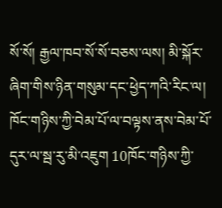སོ་སོ། རྒྱལ་ཁབ་སོ་སོ་བཅས་ལས། མི་སྐོར་ཞིག་གིས་ཉིན་གསུམ་དང་ཕྱེད་ཀའི་རིང་ལ། ཁོང་གཉིས་ཀྱི་བེམ་པོ་ལ་བལྟས་ནས་བེམ་པོ་དུར་ལ་སྦ་རུ་མི་འཇུག 10ཁོང་གཉིས་ཀྱི་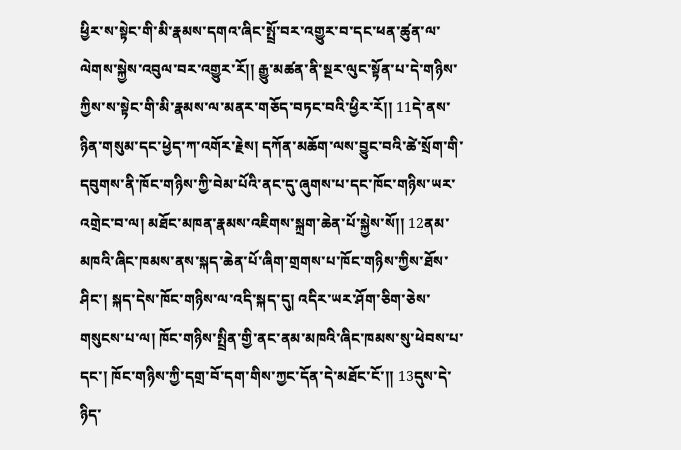ཕྱིར་ས་སྟེང་གི་མི་རྣམས་དགའ་ཞིང་སྤྲོ་བར་འགྱུར་བ་དང་ཕན་ཚུན་ལ་ལེགས་སྐྱེས་འབུལ་བར་འགྱུར་རོ།། རྒྱུ་མཚན་ནི་སྔར་ལུང་སྟོན་པ་དེ་གཉིས་ཀྱིས་ས་སྟེང་གི་མི་རྣམས་ལ་མནར་གཅོད་བཏང་བའི་ཕྱིར་རོ།། 11དེ་ནས་ཉིན་གསུམ་དང་ཕྱེད་ཀ་འགོར་རྗེས། དཀོན་མཆོག་ལས་བྱུང་བའི་ཚེ་སྲོག་གི་དབུགས་ནི་ཁོང་གཉིས་ཀྱི་བེམ་པོའི་ནང་དུ་ཞུགས་པ་དང་ཁོང་གཉིས་ཡར་འགྲེང་བ་ལ། མཐོང་མཁན་རྣམས་འཇིགས་སྐྲག་ཆེན་པོ་སྐྱེས་སོ།། 12ནམ་མཁའི་ཞིང་ཁམས་ནས་སྐད་ཆེན་པོ་ཞིག་གྲགས་པ་ཁོང་གཉིས་ཀྱིས་ཐོས་ཤིང་། སྐད་དེས་ཁོང་གཉིས་ལ་འདི་སྐད་དུ། འདིར་ཡར་ཤོག་ཅིག་ཅེས་གསུངས་པ་ལ། ཁོང་གཉིས་སྤྲིན་གྱི་ནང་ནམ་མཁའི་ཞིང་ཁམས་སུ་ཕེབས་པ་དང་། ཁོང་གཉིས་ཀྱི་དགྲ་བོ་དག་གིས་ཀྱང་དོན་དེ་མཐོང་ངོ་།། 13དུས་དེ་ཉིད་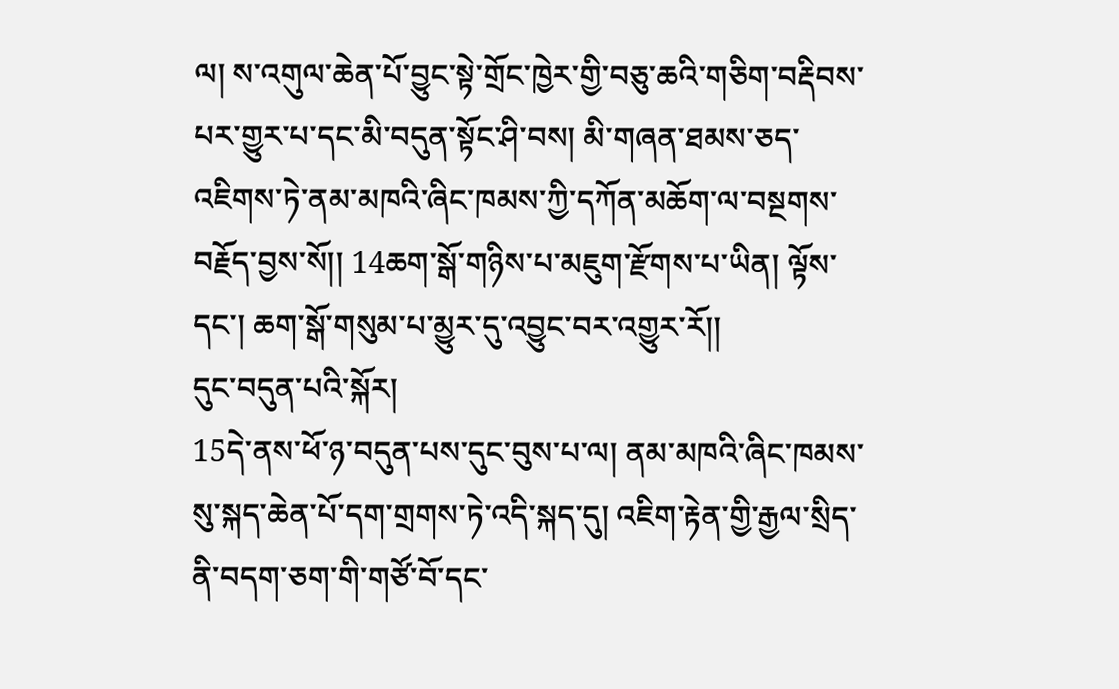ལ། ས་འགུལ་ཆེན་པོ་བྱུང་སྟེ་གྲོང་ཁྱེར་གྱི་བཅུ་ཆའི་གཅིག་བརྡིབས་པར་གྱུར་པ་དང་མི་བདུན་སྟོང་ཤི་བས། མི་གཞན་ཐམས་ཅད་འཇིགས་ཏེ་ནམ་མཁའི་ཞིང་ཁམས་ཀྱི་དཀོན་མཆོག་ལ་བསྔགས་བརྗོད་བྱས་སོ།། 14ཆག་སྒོ་གཉིས་པ་མཇུག་རྫོགས་པ་ཡིན། ལྟོས་དང་། ཆག་སྒོ་གསུམ་པ་མྱུར་དུ་འབྱུང་བར་འགྱུར་རོ།།
དུང་བདུན་པའི་སྐོར།
15དེ་ནས་ཕོ་ཉ་བདུན་པས་དུང་བུས་པ་ལ། ནམ་མཁའི་ཞིང་ཁམས་སུ་སྐད་ཆེན་པོ་དག་གྲགས་ཏེ་འདི་སྐད་དུ། འཇིག་རྟེན་གྱི་རྒྱལ་སྲིད་ནི་བདག་ཅག་གི་གཙོ་བོ་དང་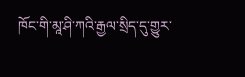ཁོང་གི་མཱ་ཤི་ཀའི་རྒྱལ་སྲིད་དུ་གྱུར་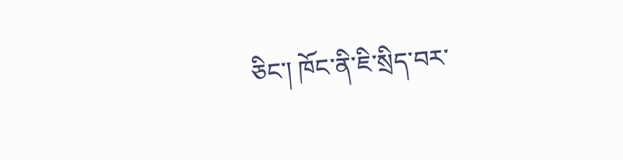ཅིང་། ཁོང་ནི་ཇི་སྲིད་བར་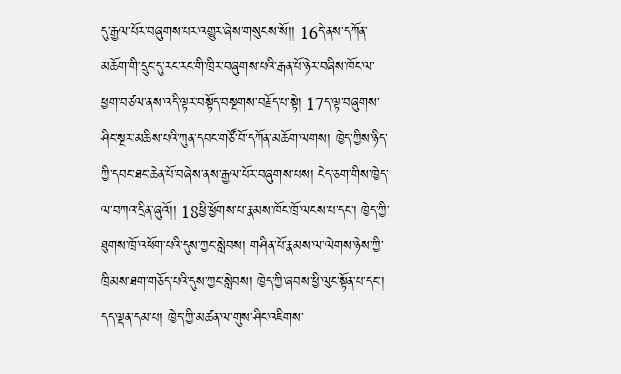དུ་རྒྱལ་པོར་བཞུགས་པར་འགྱུར་ཞེས་གསུངས་སོ།། 16དེ་ནས་དཀོན་མཆོག་གི་དྲུང་དུ་རང་རང་གི་ཁྲིར་བཞུགས་པའི་རྒན་པོ་ཉེར་བཞིས་ཁོང་ལ་ཕྱག་བཙལ་ནས་འདི་ལྟར་བསྟོད་བསྔགས་བརྗོད་པ་སྟེ། 17ད་ལྟ་བཞུགས་ཤིང་སྔར་མཆིས་པའི་ཀུན་དབང་གཙོ་བོ་དཀོན་མཆོག་ལགས། ཁྱེད་ཀྱིས་ཉིད་ཀྱི་དབང་ཐང་ཆེན་པོ་བཞེས་ནས་རྒྱལ་པོར་བཞུགས་པས། ངེད་ཅག་གིས་ཁྱེད་ལ་བཀའ་དྲིན་ཞུའོ།། 18ཕྱི་ཕྱོགས་པ་རྣམས་ཁོང་ཁྲོ་ལངས་པ་དང་། ཁྱེད་ཀྱི་ཐུགས་ཁྲོ་འཕོག་པའི་དུས་ཀྱང་སླེབས། གཤིན་པོ་རྣམས་ལ་ལེགས་ཉེས་ཀྱི་ཁྲིམས་ཐག་གཅོད་པའི་དུས་ཀྱང་སླེབས། ཁྱེད་ཀྱི་ཞབས་ཕྱི་ལུང་སྟོན་པ་དང་། དད་ལྡན་དམ་པ། ཁྱེད་ཀྱི་མཚན་ལ་གུས་ཤིང་འཇིགས་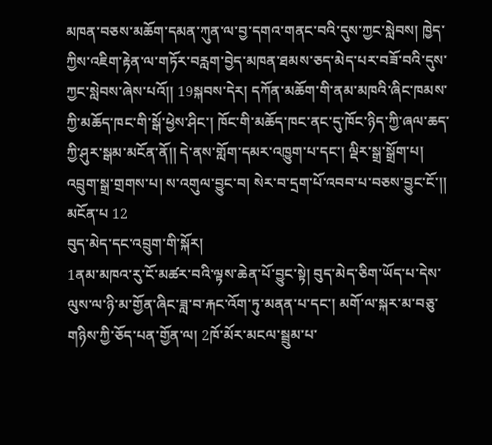མཁན་བཅས་མཆོག་དམན་ཀུན་ལ་བྱ་དགའ་གནང་བའི་དུས་ཀྱང་སླེབས། ཁྱེད་ཀྱིས་འཇིག་རྟེན་ལ་གཏོར་བརླག་བྱེད་མཁན་ཐམས་ཅད་མེད་པར་བཟོ་བའི་དུས་ཀྱང་སླེབས་ཞེས་པའོ།། 19སྐབས་དེར། དཀོན་མཆོག་གི་ནམ་མཁའི་ཞིང་ཁམས་ཀྱི་མཆོད་ཁང་གི་སྒོ་ཕྱེས་ཤིང་། ཁོང་གི་མཆོད་ཁང་ནང་དུ་ཁོང་ཉིད་ཀྱི་ཞལ་ཆད་ཀྱི་ཤུར་སྒམ་མངོན་ནོ།། དེ་ནས་གློག་དམར་འཁྱུག་པ་དང་། ལྡིར་སྒྲ་སྒྲོག་པ། འབྲུག་སྒྲ་གྲགས་པ། ས་འགུལ་བྱུང་བ། སེར་བ་དྲག་པོ་འབབ་པ་བཅས་བྱུང་ངོ་།།
མངོན་པ 12
བུད་མེད་དང་འབྲུག་གི་སྐོར།
1ནམ་མཁའ་རུ་ངོ་མཚར་བའི་ལྟས་ཆེན་པོ་བྱུང་སྟེ། བུད་མེད་ཅིག་ཡོད་པ་དེས་ལུས་ལ་ཉི་མ་གྱོན་ཞིང་ཟླ་བ་རྐང་འོག་ཏུ་མནན་པ་དང་། མགོ་ལ་སྐར་མ་བཅུ་གཉིས་ཀྱི་ཅོད་པན་གྱོན་ལ། 2ཁོ་མོར་མངལ་སྦྲུམ་པ་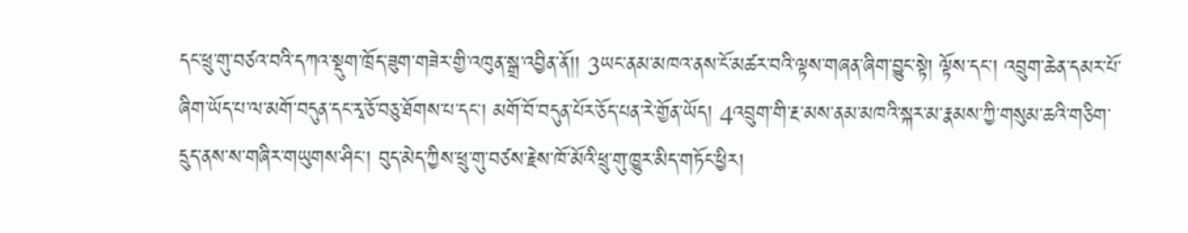དང་ཕྲུ་གུ་བཙའ་བའི་དཀའ་སྡུག་ཁྲོད་ཟུག་གཟེར་གྱི་འཁུན་སྒྲ་འབྱིན་ནོ།། 3ཡང་ནམ་མཁའ་ནས་ངོ་མཚར་བའི་ལྟས་གཞན་ཞིག་བྱུང་སྟེ། ལྟོས་དང་། འབྲུག་ཆེན་དམར་པོ་ཞིག་ཡོད་པ་ལ་མགོ་བདུན་དང་རྭ་ཅོ་བཅུ་ཐོགས་པ་དང་། མགོ་བོ་བདུན་པོར་ཅོད་པན་རེ་གྱོན་ཡོད། 4འབྲུག་གི་རྔ་མས་ནམ་མཁའི་སྐར་མ་རྣམས་ཀྱི་གསུམ་ཆའི་གཅིག་དྲུད་ནས་ས་གཞིར་གཡུགས་ཤིང་། བུད་མེད་ཀྱིས་ཕྲུ་གུ་བཙས་རྗེས་ཁོ་མོའི་ཕྲུ་གུ་ཁྱུར་མིད་གཏོང་ཕྱིར།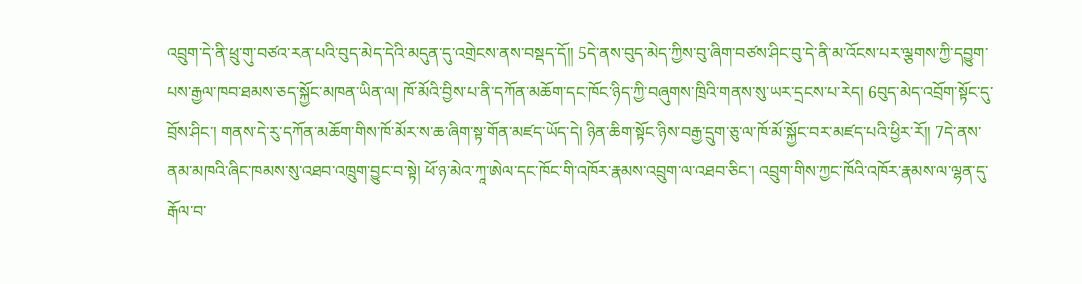འབྲུག་དེ་ནི་ཕྲུ་གུ་བཙའ་རན་པའི་བུད་མེད་དེའི་མདུན་དུ་འགྲེངས་ནས་བསྡད་དོ།། 5དེ་ནས་བུད་མེད་ཀྱིས་བུ་ཞིག་བཙས་ཤིང་བུ་དེ་ནི་མ་འོངས་པར་ལྕགས་ཀྱི་དབྱུག་པས་རྒྱལ་ཁབ་ཐམས་ཅད་སྐྱོང་མཁན་ཡིན་ལ། ཁོ་མོའི་བྱིས་པ་ནི་དཀོན་མཆོག་དང་ཁོང་ཉིད་ཀྱི་བཞུགས་ཁྲིའི་གནས་སུ་ཡར་དྲངས་པ་རེད། 6བུད་མེད་འབྲོག་སྟོང་དུ་བྲོས་ཤིང་། གནས་དེ་རུ་དཀོན་མཆོག་གིས་ཁོ་མོར་ས་ཆ་ཞིག་སྟ་གོན་མཛད་ཡོད་དེ། ཉིན་ཆིག་སྟོང་ཉིས་བརྒྱ་དྲུག་ཅུ་ལ་ཁོ་མོ་སྐྱོང་བར་མཛད་པའི་ཕྱིར་རོ།། 7དེ་ནས་ནམ་མཁའི་ཞིང་ཁམས་སུ་འཐབ་འཁྲུག་བྱུང་བ་སྟེ། ཕོ་ཉ་མེའ་ཀཱ་ཨེལ་དང་ཁོང་གི་འཁོར་རྣམས་འབྲུག་ལ་འཐབ་ཅིང་། འབྲུག་གིས་ཀྱང་ཁོའི་འཁོར་རྣམས་ལ་ལྷན་དུ་རྒོལ་བ་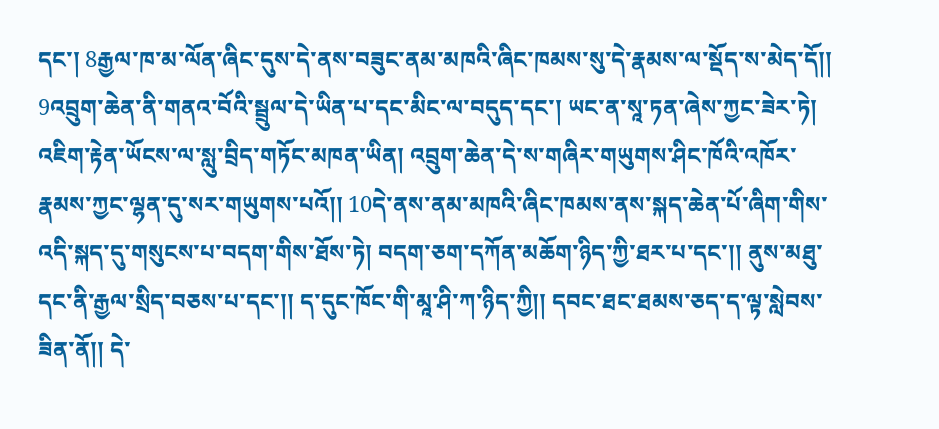དང་། 8རྒྱལ་ཁ་མ་ལོན་ཞིང་དུས་དེ་ནས་བཟུང་ནམ་མཁའི་ཞིང་ཁམས་སུ་དེ་རྣམས་ལ་སྡོད་ས་མེད་དོ།། 9འབྲུག་ཆེན་ནི་གནའ་བོའི་སྦྲུལ་དེ་ཡིན་པ་དང་མིང་ལ་བདུད་དང་། ཡང་ན་སཱ་ཏན་ཞེས་ཀྱང་ཟེར་ཏེ། འཇིག་རྟེན་ཡོངས་ལ་སླུ་བྲིད་གཏོང་མཁན་ཡིན། འབྲུག་ཆེན་དེ་ས་གཞིར་གཡུགས་ཤིང་ཁོའི་འཁོར་རྣམས་ཀྱང་ལྷན་དུ་སར་གཡུགས་པའོ།། 10དེ་ནས་ནམ་མཁའི་ཞིང་ཁམས་ནས་སྐད་ཆེན་པོ་ཞིག་གིས་འདི་སྐད་དུ་གསུངས་པ་བདག་གིས་ཐོས་ཏེ། བདག་ཅག་དཀོན་མཆོག་ཉིད་ཀྱི་ཐར་པ་དང་།། ནུས་མཐུ་དང་ནི་རྒྱལ་སྲིད་བཅས་པ་དང་།། ད་དུང་ཁོང་གི་མཱ་ཤི་ཀ་ཉིད་ཀྱི།། དབང་ཐང་ཐམས་ཅད་ད་ལྟ་སླེབས་ཟིན་ནོ།། དེ་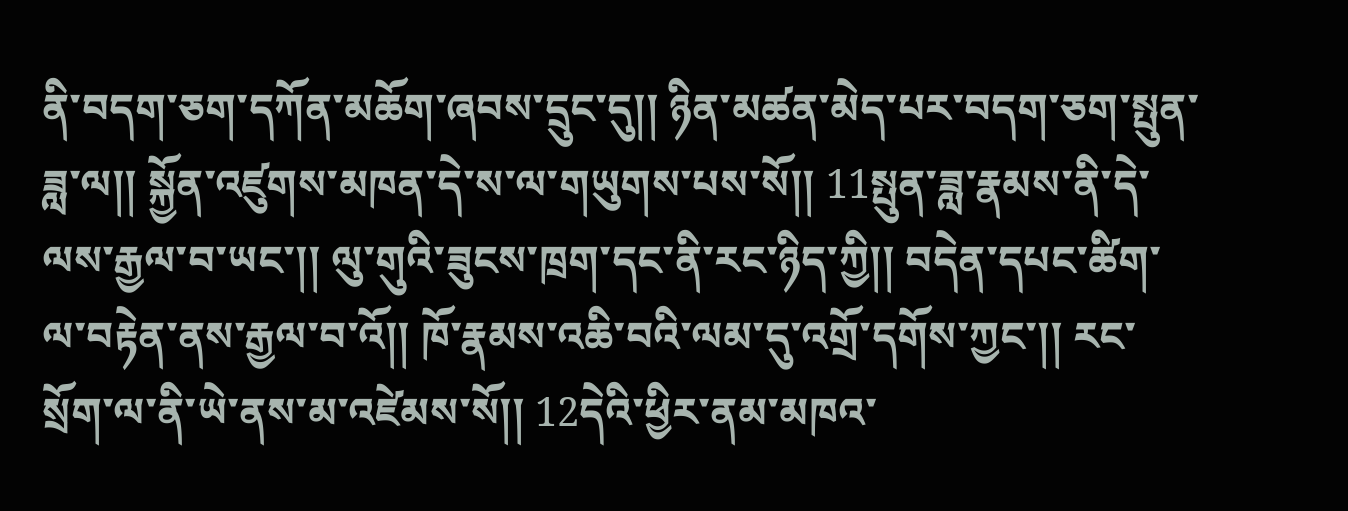ནི་བདག་ཅག་དཀོན་མཆོག་ཞབས་དྲུང་དུ།། ཉིན་མཚན་མེད་པར་བདག་ཅག་སྤུན་ཟླ་ལ།། སྐྱོན་འཛུགས་མཁན་དེ་ས་ལ་གཡུགས་པས་སོ།། 11སྤུན་ཟླ་རྣམས་ནི་དེ་ལས་རྒྱལ་བ་ཡང་།། ལུ་གུའི་ཟུངས་ཁྲག་དང་ནི་རང་ཉིད་ཀྱི།། བདེན་དཔང་ཚིག་ལ་བརྟེན་ནས་རྒྱལ་བ་འོ།། ཁོ་རྣམས་འཆི་བའི་ལམ་དུ་འགྲོ་དགོས་ཀྱང་།། རང་སྲོག་ལ་ནི་ཡེ་ནས་མ་འཛེམས་སོ།། 12དེའི་ཕྱིར་ནམ་མཁའ་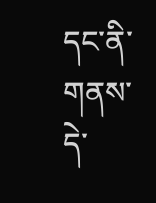དང་ནི་གནས་དེ་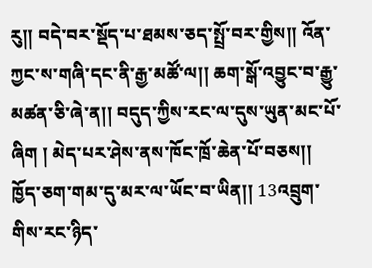རུ།། བདེ་བར་སྡོད་པ་ཐམས་ཅད་སྤྲོ་བར་གྱིས།། འོན་ཀྱང་ས་གཞི་དང་ནི་རྒྱ་མཚོ་ལ།། ཆག་སྒོ་འབྱུང་བ་རྒྱུ་མཚན་ཅི་ཞེ་ན།། བདུད་ཀྱིས་རང་ལ་དུས་ཡུན་མང་པོ་ཞིག ། མེད་པར་ཤེས་ནས་ཁོང་ཁྲོ་ཆེན་པོ་བཅས།། ཁྱོད་ཅག་གམ་དུ་མར་ལ་ཡོང་བ་ཡིན།། 13འབྲུག་གིས་རང་ཉིད་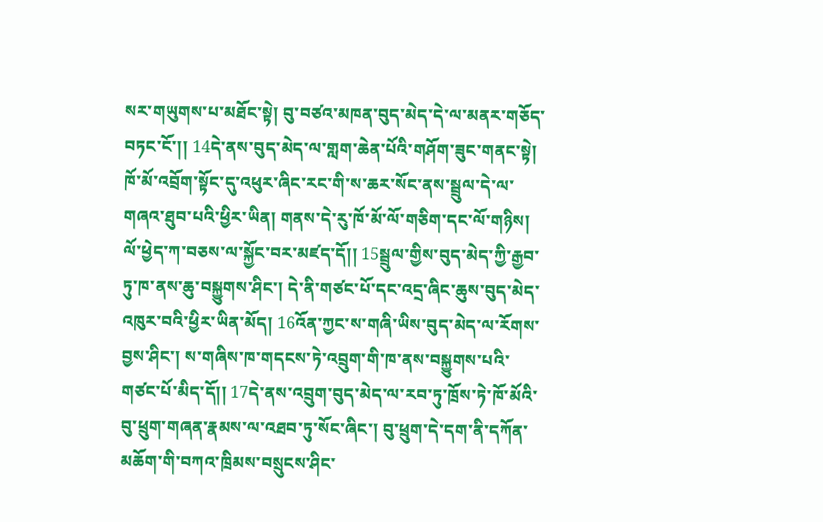སར་གཡུགས་པ་མཐོང་སྟེ། བུ་བཙའ་མཁན་བུད་མེད་དེ་ལ་མནར་གཅོད་བཏང་ངོ་།། 14དེ་ནས་བུད་མེད་ལ་གླག་ཆེན་པོའི་གཤོག་ཟུང་གནང་སྟེ། ཁོ་མོ་འབྲོག་སྟོང་དུ་འཕུར་ཞིང་རང་གི་ས་ཆར་སོང་ནས་སྦྲུལ་དེ་ལ་གཞའ་ཐུབ་པའི་ཕྱིར་ཡིན། གནས་དེ་རུ་ཁོ་མོ་ལོ་གཅིག་དང་ལོ་གཉིས། ལོ་ཕྱེད་ཀ་བཅས་ལ་སྐྱོང་བར་མཛད་དོ།། 15སྦྲུལ་གྱིས་བུད་མེད་ཀྱི་རྒྱབ་ཏུ་ཁ་ནས་ཆུ་བསྐྱུགས་ཤིང་། དེ་ནི་གཙང་པོ་དང་འདྲ་ཞིང་ཆུས་བུད་མེད་འཁུར་བའི་ཕྱིར་ཡིན་མོད། 16འོན་ཀྱང་ས་གཞི་ཡིས་བུད་མེད་ལ་རོགས་བྱས་ཤིང་། ས་གཞིས་ཁ་གདངས་ཏེ་འབྲུག་གི་ཁ་ནས་བསྐྱུགས་པའི་གཙང་པོ་མིད་དོ།། 17དེ་ནས་འབྲུག་བུད་མེད་ལ་རབ་ཏུ་ཁྲོས་ཏེ་ཁོ་མོའི་བུ་ཕྲུག་གཞན་རྣམས་ལ་འཐབ་ཏུ་སོང་ཞིང་། བུ་ཕྲུག་དེ་དག་ནི་དཀོན་མཆོག་གི་བཀའ་ཁྲིམས་བསྲུངས་ཤིང་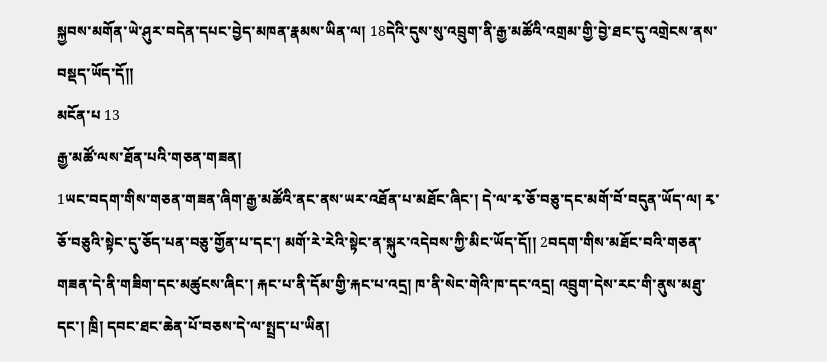སྐྱབས་མགོན་ཡེ་ཤུར་བདེན་དཔང་བྱེད་མཁན་རྣམས་ཡིན་ལ། 18དེའི་དུས་སུ་འབྲུག་ནི་རྒྱ་མཚོའི་འགྲམ་གྱི་བྱེ་ཐང་དུ་འགྲེངས་ནས་བསྡད་ཡོད་དོ།།
མངོན་པ 13
རྒྱ་མཚོ་ལས་ཐོན་པའི་གཅན་གཟན།
1ཡང་བདག་གིས་གཅན་གཟན་ཞིག་རྒྱ་མཚོའི་ནང་ནས་ཡར་འཐོན་པ་མཐོང་ཞིང་། དེ་ལ་རྭ་ཅོ་བཅུ་དང་མགོ་བོ་བདུན་ཡོད་ལ། རྭ་ཅོ་བཅུའི་སྟེང་དུ་ཅོད་པན་བཅུ་གྱོན་པ་དང་། མགོ་རེ་རེའི་སྟེང་ན་སྐུར་འདེབས་ཀྱི་མིང་ཡོད་དོ།། 2བདག་གིས་མཐོང་བའི་གཅན་གཟན་དེ་ནི་གཟིག་དང་མཚུངས་ཞིང་། རྐང་པ་ནི་དོམ་གྱི་རྐང་པ་འདྲ། ཁ་ནི་སེང་གེའི་ཁ་དང་འདྲ། འབྲུག་དེས་རང་གི་ནུས་མཐུ་དང་། ཁྲི། དབང་ཐང་ཆེན་པོ་བཅས་དེ་ལ་སྤྲད་པ་ཡིན།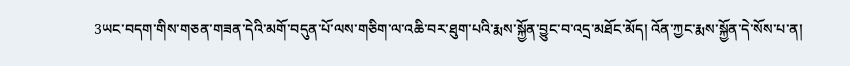3ཡང་བདག་གིས་གཅན་གཟན་དེའི་མགོ་བདུན་པོ་ལས་གཅིག་ལ་འཆི་བར་ཐུག་པའི་རྨས་སྐྱོན་བྱུང་བ་འདྲ་མཐོང་མོད། འོན་ཀྱང་རྨས་སྐྱོན་དེ་སོས་པ་ན།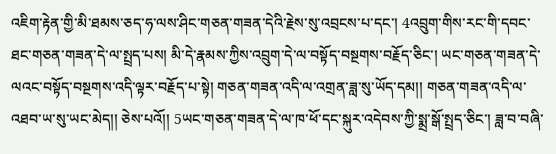འཇིག་རྟེན་གྱི་མི་ཐམས་ཅད་ཧ་ལས་ཤིང་གཅན་གཟན་དེའི་རྗེས་སུ་འབྲངས་པ་དང་། 4འབྲུག་གིས་རང་གི་དབང་ཐང་གཅན་གཟན་དེ་ལ་སྤྲད་པས། མི་དེ་རྣམས་ཀྱིས་འབྲུག་དེ་ལ་བསྟོད་བསྔགས་བརྗོད་ཅིང་། ཡང་གཅན་གཟན་དེ་ལའང་བསྟོད་བསྔགས་འདི་ལྟར་བརྗོད་པ་སྟེ། གཅན་གཟན་འདི་ལ་འགྲན་ཟླ་སུ་ཡོད་དམ།། གཅན་གཟན་འདི་ལ་འཐབ་ཡ་སུ་ཡང་མེད།། ཅེས་པའོ།། 5ཡང་གཅན་གཟན་དེ་ལ་ཁ་ཕོ་དང་སྐུར་འདེབས་ཀྱི་སྨྲ་སྒོ་སྤྲད་ཅིང་། ཟླ་བ་བཞི་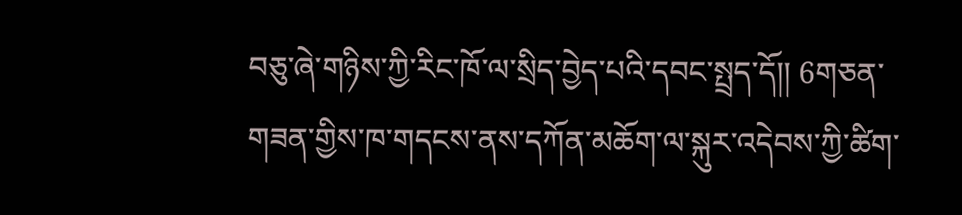བཅུ་ཞེ་གཉིས་ཀྱི་རིང་ཁོ་ལ་སྲིད་བྱེད་པའི་དབང་སྤྲད་དོ།། 6གཅན་གཟན་གྱིས་ཁ་གདངས་ནས་དཀོན་མཆོག་ལ་སྐུར་འདེབས་ཀྱི་ཚིག་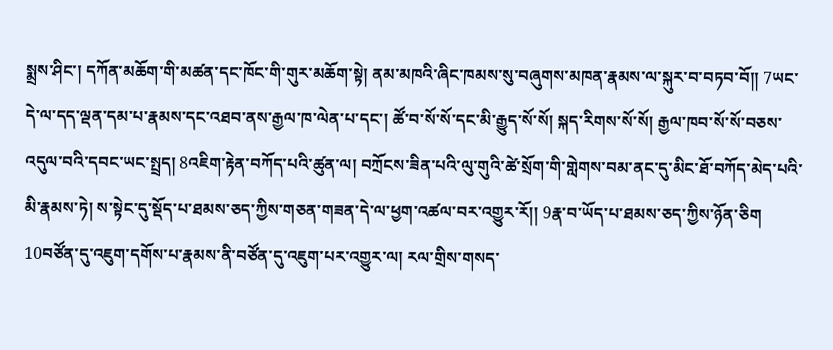སྨྲས་ཤིང་། དཀོན་མཆོག་གི་མཚན་དང་ཁོང་གི་གུར་མཆོག་སྟེ། ནམ་མཁའི་ཞིང་ཁམས་སུ་བཞུགས་མཁན་རྣམས་ལ་སྐུར་བ་བཏབ་བོ།། 7ཡང་དེ་ལ་དད་ལྡན་དམ་པ་རྣམས་དང་འཐབ་ནས་རྒྱལ་ཁ་ལེན་པ་དང་། ཚོ་བ་སོ་སོ་དང་མི་རྒྱུད་སོ་སོ། སྐད་རིགས་སོ་སོ། རྒྱལ་ཁབ་སོ་སོ་བཅས་འདུལ་བའི་དབང་ཡང་སྤྲད། 8འཇིག་རྟེན་བཀོད་པའི་ཚུན་ལ། བཀྲོངས་ཟིན་པའི་ལུ་གུའི་ཚེ་སྲོག་གི་གླེགས་བམ་ནང་དུ་མིང་ཐོ་བཀོད་མེད་པའི་མི་རྣམས་ཏེ། ས་སྟེང་དུ་སྡོད་པ་ཐམས་ཅད་ཀྱིས་གཅན་གཟན་དེ་ལ་ཕྱག་འཚལ་བར་འགྱུར་རོ།། 9རྣ་བ་ཡོད་པ་ཐམས་ཅད་ཀྱིས་ཉོན་ཅིག 10བཙོན་དུ་འཇུག་དགོས་པ་རྣམས་ནི་བཙོན་དུ་འཇུག་པར་འགྱུར་ལ། རལ་གྲིས་གསད་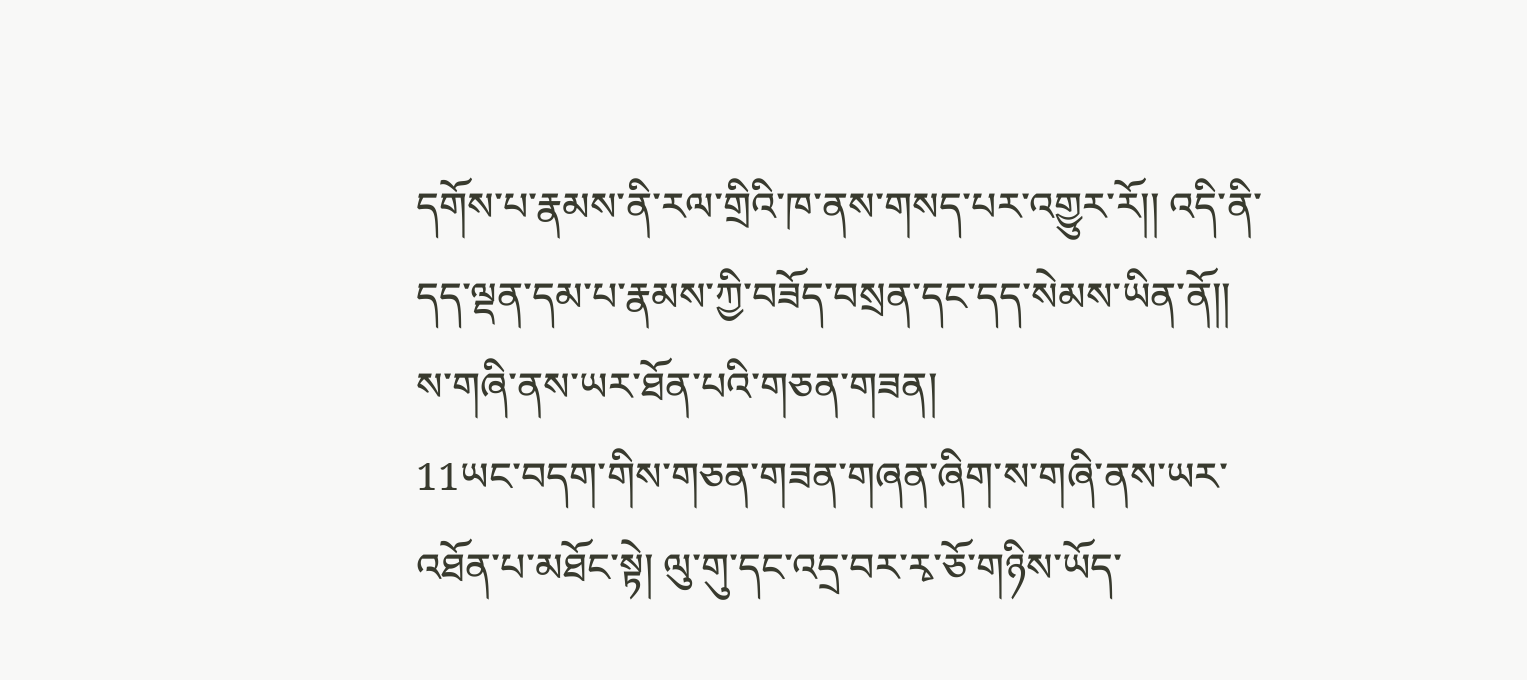དགོས་པ་རྣམས་ནི་རལ་གྲིའི་ཁ་ནས་གསད་པར་འགྱུར་རོ།། འདི་ནི་དད་ལྡན་དམ་པ་རྣམས་ཀྱི་བཟོད་བསྲན་དང་དད་སེམས་ཡིན་ནོ།།
ས་གཞི་ནས་ཡར་ཐོན་པའི་གཅན་གཟན།
11ཡང་བདག་གིས་གཅན་གཟན་གཞན་ཞིག་ས་གཞི་ནས་ཡར་འཐོན་པ་མཐོང་སྟེ། ལུ་གུ་དང་འདྲ་བར་རྭ་ཅོ་གཉིས་ཡོད་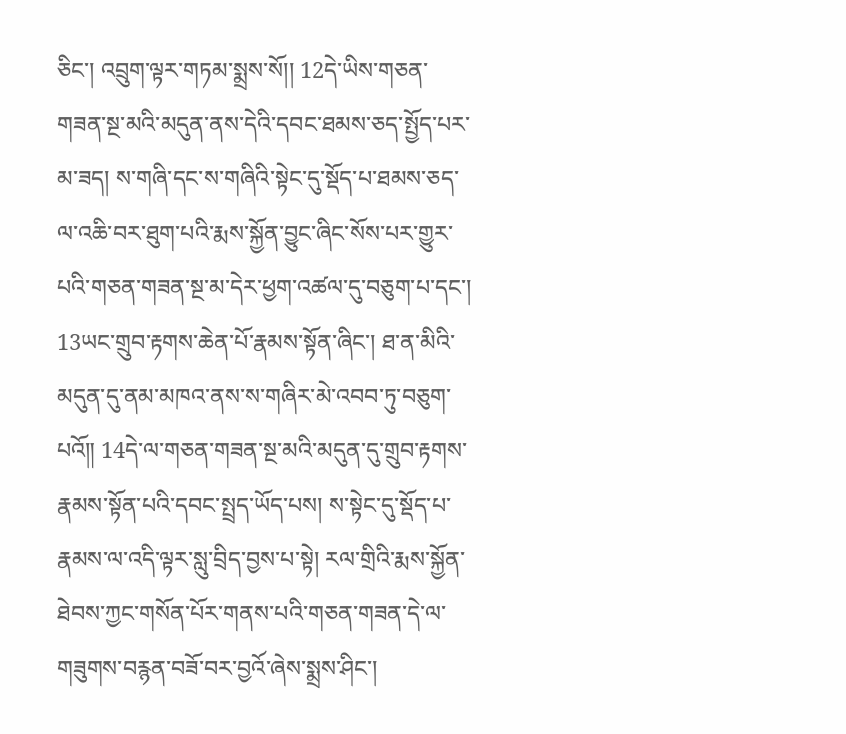ཅིང་། འབྲུག་ལྟར་གཏམ་སྨྲས་སོ།། 12དེ་ཡིས་གཅན་གཟན་སྔ་མའི་མདུན་ནས་དེའི་དབང་ཐམས་ཅད་སྤྱོད་པར་མ་ཟད། ས་གཞི་དང་ས་གཞིའི་སྟེང་དུ་སྡོད་པ་ཐམས་ཅད་ལ་འཆི་བར་ཐུག་པའི་རྨས་སྐྱོན་བྱུང་ཞིང་སོས་པར་གྱུར་པའི་གཅན་གཟན་སྔ་མ་དེར་ཕྱག་འཚལ་དུ་བཅུག་པ་དང་། 13ཡང་གྲུབ་རྟགས་ཆེན་པོ་རྣམས་སྟོན་ཞིང་། ཐ་ན་མིའི་མདུན་དུ་ནམ་མཁའ་ནས་ས་གཞིར་མེ་འབབ་ཏུ་བཅུག་པའོ༎ 14དེ་ལ་གཅན་གཟན་སྔ་མའི་མདུན་དུ་གྲུབ་རྟགས་རྣམས་སྟོན་པའི་དབང་སྤྲད་ཡོད་པས། ས་སྟེང་དུ་སྡོད་པ་རྣམས་ལ་འདི་ལྟར་སླུ་བྲིད་བྱས་པ་སྟེ། རལ་གྲིའི་རྨས་སྐྱོན་ཐེབས་ཀྱང་གསོན་པོར་གནས་པའི་གཅན་གཟན་དེ་ལ་གཟུགས་བརྙན་བཟོ་བར་བྱའོ་ཞེས་སྨྲས་ཤིང་།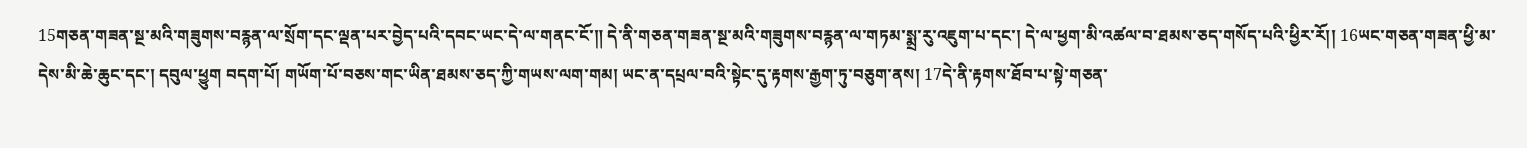15གཅན་གཟན་སྔ་མའི་གཟུགས་བརྙན་ལ་སྲོག་དང་ལྡན་པར་བྱེད་པའི་དབང་ཡང་དེ་ལ་གནང་ངོ་༎ དེ་ནི་གཅན་གཟན་སྔ་མའི་གཟུགས་བརྙན་ལ་གཏམ་སྨྲ་རུ་འཇུག་པ་དང་། དེ་ལ་ཕྱག་མི་འཚལ་བ་ཐམས་ཅད་གསོད་པའི་ཕྱིར་རོ།། 16ཡང་གཅན་གཟན་ཕྱི་མ་དེས་མི་ཆེ་ཆུང་དང་། དབུལ་ཕྱུག བདག་པོ། གཡོག་པོ་བཅས་གང་ཡིན་ཐམས་ཅད་ཀྱི་གཡས་ལག་གམ། ཡང་ན་དཔྲལ་བའི་སྟེང་དུ་རྟགས་རྒྱག་ཏུ་བཅུག་ནས། 17དེ་ནི་རྟགས་ཐོབ་པ་སྟེ་གཅན་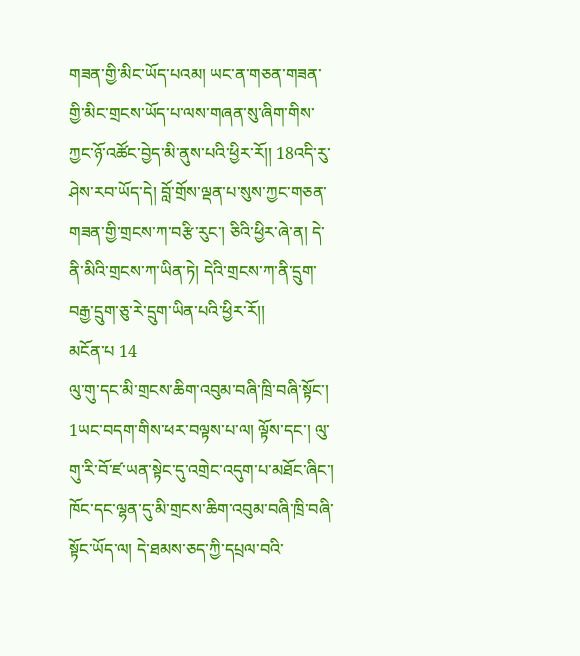གཟན་གྱི་མིང་ཡོད་པའམ། ཡང་ན་གཅན་གཟན་གྱི་མིང་གྲངས་ཡོད་པ་ལས་གཞན་སུ་ཞིག་གིས་ཀྱང་ཉོ་འཚོང་བྱེད་མི་ནུས་པའི་ཕྱིར་རོ།། 18འདི་རུ་ཤེས་རབ་ཡོད་དེ། བློ་གྲོས་ལྡན་པ་སུས་ཀྱང་གཅན་གཟན་གྱི་གྲངས་ཀ་བརྩི་རུང་། ཅིའི་ཕྱིར་ཞེ་ན། དེ་ནི་མིའི་གྲངས་ཀ་ཡིན་ཏེ། དེའི་གྲངས་ཀ་ནི་དྲུག་བརྒྱ་དྲུག་ཅུ་རེ་དྲུག་ཡིན་པའི་ཕྱིར་རོ།།
མངོན་པ 14
ལུ་གུ་དང་མི་གྲངས་ཆིག་འབུམ་བཞི་ཁྲི་བཞི་སྟོང་།
1ཡང་བདག་གིས་ཕར་བལྟས་པ་ལ། ལྟོས་དང་། ལུ་གུ་རི་བོ་ཛ་ཡན་སྟེང་དུ་འགྲེང་འདུག་པ་མཐོང་ཞིང་། ཁོང་དང་ལྷན་དུ་མི་གྲངས་ཆིག་འབུམ་བཞི་ཁྲི་བཞི་སྟོང་ཡོད་ལ། དེ་ཐམས་ཅད་ཀྱི་དཔྲལ་བའི་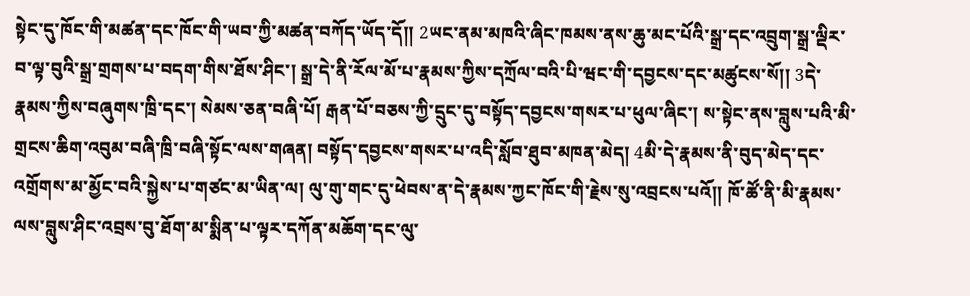སྟེང་དུ་ཁོང་གི་མཚན་དང་ཁོང་གི་ཡབ་ཀྱི་མཚན་བཀོད་ཡོད་དོ།། 2ཡང་ནམ་མཁའི་ཞིང་ཁམས་ནས་ཆུ་མང་པོའི་སྒྲ་དང་འབྲུག་སྒྲ་ལྡིར་བ་ལྟ་བུའི་སྒྲ་གྲགས་པ་བདག་གིས་ཐོས་ཤིང་། སྒྲ་དེ་ནི་རོལ་མོ་པ་རྣམས་ཀྱིས་དཀྲོལ་བའི་པི་ཝང་གི་དབྱངས་དང་མཚུངས་སོ།། 3དེ་རྣམས་ཀྱིས་བཞུགས་ཁྲི་དང་། སེམས་ཅན་བཞི་པོ། རྒན་པོ་བཅས་ཀྱི་དྲུང་དུ་བསྟོད་དབྱངས་གསར་པ་ཕུལ་ཞིང་། ས་སྟེང་ནས་བླུས་པའི་མི་གྲངས་ཆིག་འབུམ་བཞི་ཁྲི་བཞི་སྟོང་ལས་གཞན། བསྟོད་དབྱངས་གསར་པ་འདི་སློབ་ཐུབ་མཁན་མེད། 4མི་དེ་རྣམས་ནི་བུད་མེད་དང་འགྲོགས་མ་མྱོང་བའི་སྐྱེས་པ་གཙང་མ་ཡིན་ལ། ལུ་གུ་གང་དུ་ཕེབས་ན་དེ་རྣམས་ཀྱང་ཁོང་གི་རྗེས་སུ་འབྲངས་པའོ།། ཁོ་ཚོ་ནི་མི་རྣམས་ལས་བླུས་ཤིང་འབྲས་བུ་ཐོག་མ་སྨིན་པ་ལྟར་དཀོན་མཆོག་དང་ལུ་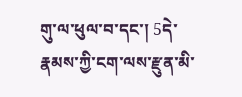གུ་ལ་ཕུལ་བ་དང་། 5དེ་རྣམས་ཀྱི་ངག་ལས་རྫུན་མི་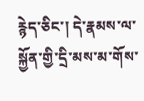རྙེད་ཅིང་། དེ་རྣམས་ལ་སྐྱོན་གྱི་དྲི་མས་མ་གོས་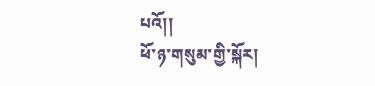པའོ།།
ཕོ་ཉ་གསུམ་གྱི་སྐོར།